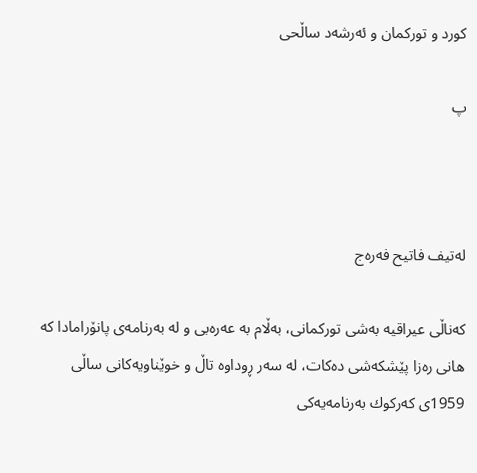كورد و توركمان و ئه‌رشه‌د ساڵحی

پ



له‌تیف فاتیح فه‌ره‌ج

كه‌ناڵی عیراقیه‌ به‌شی توركمانی، به‌ڵام به‌ عه‌ره‌بی و له‌ به‌رنامه‌ی پانۆرامادا كه‌ هانی ره‌زا پێشكه‌شی ده‌كات، له‌ سه‌ر ڕوداوه‌ تاڵ و خوێناویه‌كانی ساڵی 1959ی كه‌ركوك به‌رنامه‌یه‌كی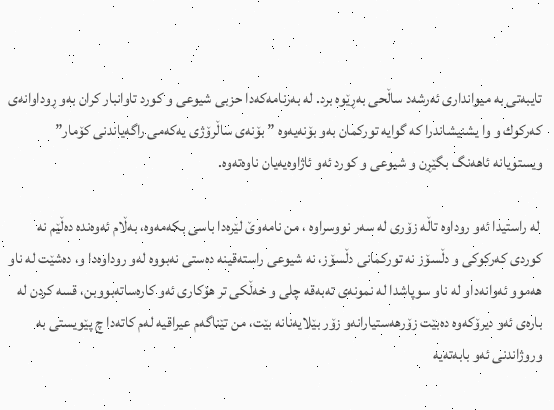تایبه‌تی به‌ میوانداری ئه‌رشه‌د ساڵحی به‌ڕێوه‌ برد. له‌ به‌رنامه‌كه‌دا حزبی شیوعی و كورد تاوانبار كران به‌و ڕوداوانه‌ی كه‌ركوك و وا یشنیشاندرا كه‌ گوایه‌ توركمان به‌و بۆنه‌یه‌وه‌ ” بۆنه‌ی ساڵرۆژی یه‌كه‌می راگه‌یاندنی كۆمار”  ویستویانه‌ ئاهه‌نگ بگێڕن و شیوعی و كورد ئه‌و ئاژاوه‌یه‌یان ناوه‌ته‌وه‌.

 له‌ راستیدا ئه‌و روداوه‌ تاڵه‌ زۆری له‌ سه‌ر نووسراوه‌ ، من نامه‌وێ‌ لێره‌دا باسی بكه‌مه‌وه‌، به‌ڵام ئه‌وه‌نده‌ ده‌ڵێم نه‌ كوردی كه‌ركوكی و دڵسۆز نه ‌توركمانی دڵسۆز، نه ‌شیوعی راسته‌قینه‌ ده‌ستی نه‌بووه‌ له‌و روداوه‌دا و، ده‌شێت له‌ ناو هه‌موو ئه‌وانه‌داو له‌ ناو سوپاشدا له‌ نمونه‌ی ته‌به‌قه ‌چلی و خه‌ڵكی تر هۆكاری ئه‌و كاره‌ساته‌بووبن، قسه‌ كردن له‌ باره‌ی ئه‌و دیرۆكه‌وه‌ ده‌بێت زۆرهه‌ستیارانه‌و زۆر بێلایه‌نانه‌ بێت، من تێناگه‌م عیراقیه‌ له‌م كاته‌دا چ پێویستی به‌ وروژاندنی ئه‌و بابه‌ته‌یه‌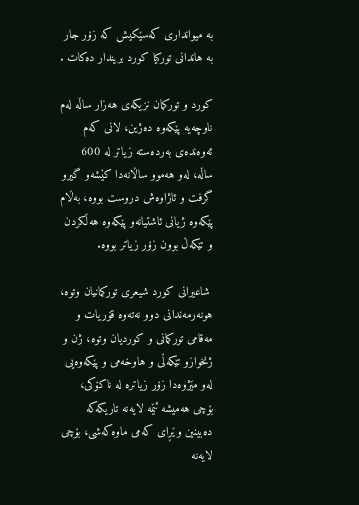به‌ میوانداری كه‌سێكیش كه‌ زۆر جار به‌ هاندانی توركیا كورد بریندار ده‌كات .

كورد و توركمان نزیكه‌ی هه‌زار ساڵه‌ له‌م ناوچه‌یه‌ پێكه‌وه‌ ده‌ژین، لانی كه‌م ئه‌وه‌نده‌ی به‌رده‌سته‌ زیاتر له‌ 600 ساڵه‌، له‌و هه‌موو ساڵانه‌دا كێشه‌و گیرو گرفت و ئاژاوه‌ش دروست بووه‌، به‌ڵام پێكه‌وه‌ ژیانی ئاشتیانه‌و پێكه‌وه‌ هه‌ڵكردن و تێكه‌ڵ بوون زۆر زیاتر بووه‌.

 شاعیرانی كورد شیعری توركمانیان وتوه‌، هونه‌رمه‌ندانی دوو نه‌ته‌وه‌ قۆریات و مه‌قامی توركمانی و كوردیان وتوه‌، ژن و ژنخوازو تێكه‌ڵی و هاوخه‌می و پێكه‌وه‌یی له‌و مێژوه‌دا زۆر زیاتره‌ له‌ ناكۆكی، بۆچی هه‌میشه‌ ئێمه‌ لایه‌نه‌ تاریكه‌كه‌ ده‌بینین وێڕای كه‌می ماوه‌كه‌شی، بۆچی لایه‌نه‌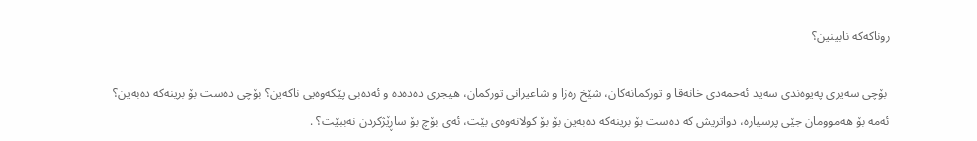روناكه‌كه‌ نابینین؟

 بۆچی سه‌یری په‌یوه‌ندی سه‌ید ئه‌حمه‌دی خانه‌قا و توركمانه‌كان، شێخ ره‌زا و شاعیرانی توركمان، هیجری ده‌ده‌ده ‌و ئه‌ده‌بی پێكه‌وه‌یی ناكه‌ین؟ بۆچی ده‌ست بۆ برینه‌كه‌ ده‌به‌ین؟ ئه‌مه‌ بۆ هه‌موومان جێی پرسیاره‌، دواتریش كه‌ ده‌ست بۆ برینه‌كه‌ ده‌به‌ین بۆ بۆ كولانه‌وه‌ی بێت، ئەی بۆچ بۆ ساڕێژكردن نه‌ببێت؟ .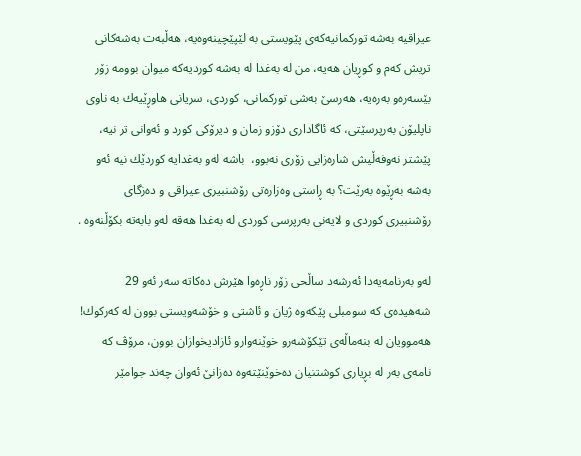عیراقیه‌ به‌شه‌ توركمانیه‌كه‌ی پێویستی به‌ لێپێچینه‌وه‌یه‌، هه‌ڵبه‌ت به‌شه‌كانی تریش كه‌م و كوڕیان هه‌یه‌، من له‌ به‌غدا له‌ به‌شه‌ كوردیه‌كه‌ میوان بوومه‌ زۆر بێسه‌ره‌و به‌ره‌یه‌، هه‌رسێ‌ به‌شی توركمانی، كوردی، سریانی هاوڕێیه‌ك به‌ ناوی ناپلیۆن به‌رپرسێتی، كه‌ ئاگاداری دۆزو زمان و دیرۆكی كورد و ئه‌وانی تر نیه‌، پێشتر نه‌وفه‌ڵیش شاره‌زایی زۆری نه‌بوو،  باشه‌ له‌و به‌غدایه‌ كوردێك نیه‌ ئه‌و به‌شه‌ به‌ڕێوه‌ به‌رێت؟ به‌ ڕاستی وه‌زاره‌تی رۆشنبیری عیراقی و ده‌زگای رۆشنبیری كوردی و لایه‌نی به‌رپرسی كوردی له‌ به‌غدا هه‌قه‌ له‌و بابه‌ته‌ بكۆڵنه‌وه‌ .

له‌و به‌رنامه‌یه‌دا ئه‌رشه‌د ساڵحی زۆر ناڕه‌وا هێرش ده‌كاته‌ سه‌ر ئه‌و 29 شه‌هیده‌ی كه‌ سومبلی پێكه‌وه‌ ژیان و ئاشتی و خۆشه‌ویستی بوون له‌ كه‌ركوك! هه‌موویان له‌ بنه‌ماڵه‌ی تێكۆشه‌رو خوێنه‌وارو ئازادیخوازان بوون، مرۆڤ كه‌ نامه‌ی به‌ر له‌ بڕیاری كوشتنیان ده‌خوێنێته‌وه‌ ده‌زانێ‌ ئه‌وان چه‌ند جوامێر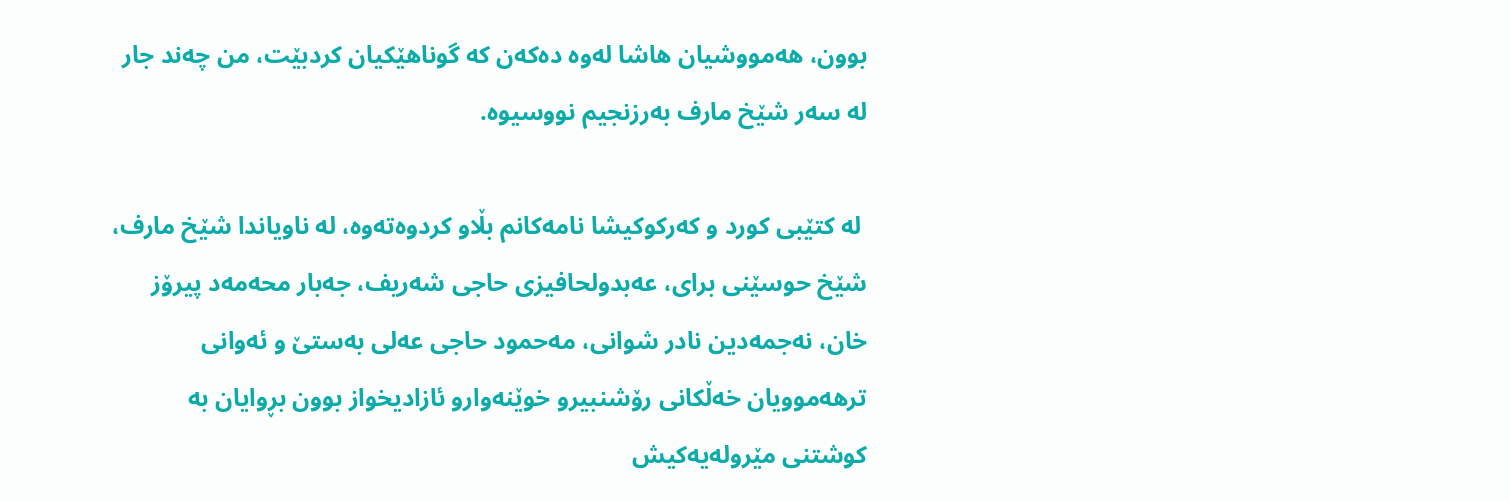بوون، هه‌مووشیان هاشا له‌وه‌ ده‌كه‌ن كه‌ گوناهێكیان كردبێت، من چه‌ند جار له‌ سه‌ر شێخ مارف به‌رزنجیم نووسیوه‌.

 له‌ كتێبی كورد و كه‌ركوكیشا نامه‌كانم بڵاو كردوه‌ته‌وه‌، له‌ ناویاندا شێخ مارف، شێخ حوسێنی برای، عه‌بدولحافیزی حاجی شه‌ریف، جه‌بار محه‌مه‌د پیرۆز خان، نه‌جمه‌دین نادر شوانی، مه‌حمود حاجی عه‌لی به‌ستێ‌ و ئه‌وانی ترهه‌موویان خه‌ڵكانی رۆشنبیرو خوێنه‌وارو ئازادیخواز بوون بڕوایان به‌ كوشتنی مێروله‌یه‌كیش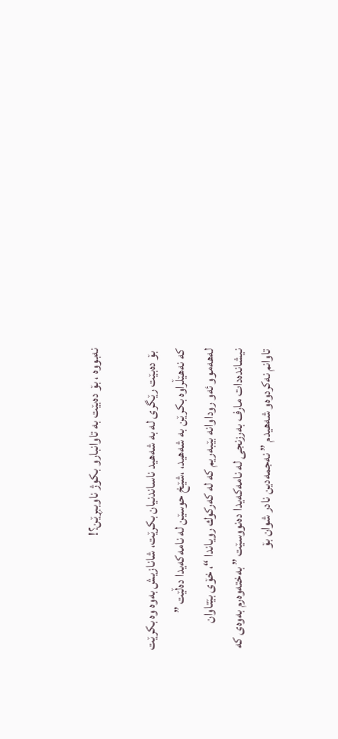نه‌بووه‌ ، بۆ ده‌بێت به‌ تاوانبارو بكوژ ناوببڕێن؟!

 بۆ ده‌بێت رێگری له‌ به‌ شه‌هید ناساندنیان بكرێت، شانازیش به‌وه‌ وه‌ بكرێت كه‌ نه‌هێڵراوه‌ بكرێن به‌ شه‌هید، ،شێخ حوسێن له‌ نامه‌كه‌یدا ده‌ڵێت ” له‌هه‌موو ئه‌و روداوانه‌ بێبه‌ریم كه‌ له‌ كه‌ركوك رویاندا “، خۆی بێتاوان نیشانده‌دات مارف به‌رزنجی له‌ نامه‌كه‌یدا ده‌نووسێت ” به‌خته‌وه‌رم به‌وه‌ی كه‌ تاوانم نه‌كردوه‌و شه‌هیدم ” نه‌جمه‌دین نادر شوان بۆ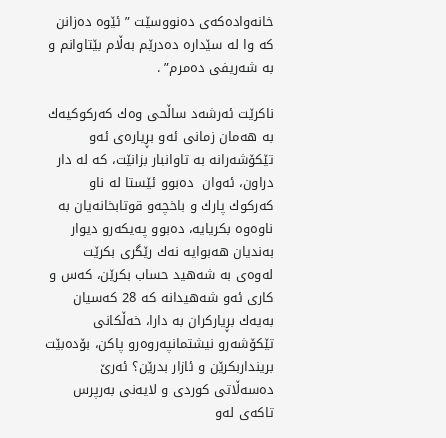خانه‌واده‌كه‌ی ده‌نووسێت ” ئێوه‌ ده‌زانن كه‌ وا له‌ سێداره‌ ده‌درێم به‌ڵام بێتاوانم و به‌ شه‌ریفی ده‌مرم” .

ناكرێت ئه‌رشه‌د ساڵحی وه‌ك كه‌ركوكیه‌ك به‌ هه‌مان زمانی ئه‌و بڕیاره‌ی ئه‌و تێكۆشه‌رانه‌ به‌ تاوانبار بزانێت، كه‌ له‌ دار دراون، ئه‌وان  ده‌بوو ئێستا له‌ ناو كه‌ركوك پارك و باخچه‌و قوتابخانه‌یان به‌ ناوه‌وه‌ بكریایه‌، ده‌بوو په‌یكه‌رو دیوار به‌ندیان هه‌بوایه‌ نه‌ك رێگری بكرێت له‌وه‌ی به‌ شه‌هید حساب بكرێن، كه‌س و كاری ئه‌و شه‌هیدانه‌ كه‌ 28 كه‌سیان به‌یه‌ك بڕیاركران به‌ دارا، خه‌ڵكانی تێكۆشه‌رو نیشتمانپه‌روه‌رو پاكن، بۆده‌بێت برینداربكرێن و ئازار بدرێن؟ ئه‌رێ‌ ده‌سه‌ڵاتی كوردی و لایه‌نی به‌رپرس تاكه‌ی له‌و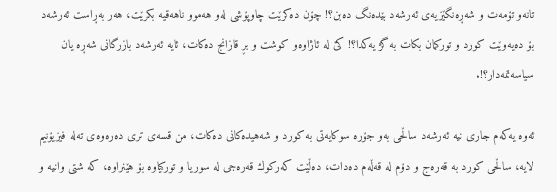تانه‌و تۆمه‌ت و شه‌ڕه‌نگێزیه‌ی ئه‌رشه‌د بێده‌نگ ده‌بن؟! چۆن ده‌كرێت چاوپۆشی له‌و هه‌موو ناهه‌قیه‌ بكرێت، هه‌ر به‌ڕاست ئه‌رشه‌د بۆ ده‌یه‌وێت كورد و توركمان بكات به‌ گژ یه‌كدا؟! كێ‌ له‌ ئاژاوه‌و كوشت و بڕ قازانج ده‌كات، ئایه‌ ئه‌رشه‌د بازرگانی شه‌ڕه‌ یان سیاسه‌تمه‌دار؟!.

ئه‌وه‌ یه‌كه‌م جاری نیه‌ ئه‌رشه‌د ساڵحی به‌و جۆره‌ سوكایه‌تی به‌ كورد و شه‌هیده‌كانی ده‌كات، من قسه‌ی تری ده‌ره‌وه‌ی ته‌له‌ فیزیۆنیم لایه‌، ساڵحی كورد به‌ قه‌ره‌ج و دۆم له‌ قه‌ڵه‌م ده‌دات، ده‌ڵێت كه‌ركوك قه‌ره‌جی له‌ سوریا و توركیاوه‌ بۆ هێنراوه‌، كه‌ شتی وانیه ‌و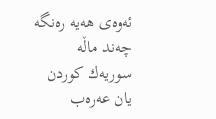ئه‌وه‌ی هه‌یه‌ ره‌نگه‌ چه‌ند ماڵه‌ سوریه‌ك كوردن یان عه‌ره‌ب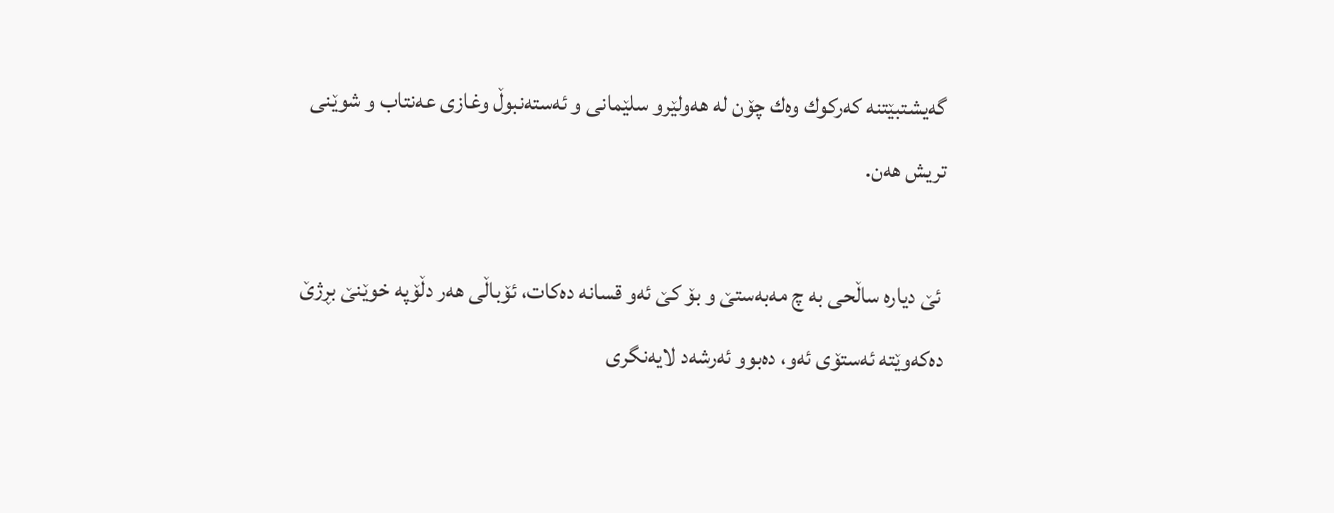گه‌یشتبێتنه‌ كه‌ركوك وه‌ك چۆن له‌ هه‌ولێرو سلێمانی و ئه‌سته‌نبوڵ وغازی عه‌نتاب و شوێنی تریش هه‌ن.

 ئێ‌ دیاره‌ ساڵحی به‌ چ مه‌به‌ستێ‌ و بۆ كێ‌ ئه‌و قسانه‌ ده‌كات، ئۆباڵی هه‌ر دڵۆپه‌ خوێنێ‌ بڕژێ‌ ده‌كه‌وێته‌ ئه‌ستۆی ئەو، ده‌بوو ئه‌رشه‌د لایه‌نگری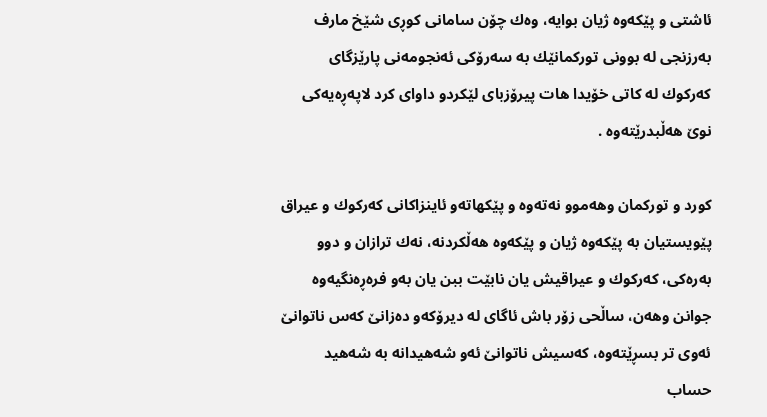ئاشتی و پێكه‌وه‌ ژیان بوایه‌، وه‌ك چۆن سامانی كوڕی شێخ مارف به‌رزنجی له‌ بوونی توركمانێك به‌ سه‌رۆكی ئه‌نجومه‌نی پارێزگای كه‌ركوك له‌ كاتی خۆیدا هات پیرۆزبای لێكردو داوای كرد لاپه‌ڕه‌یه‌كی  نوێ‌ هه‌ڵبدرێته‌وه‌ .

كورد و توركمان وهه‌موو نه‌ته‌وه‌ و پێكهاته‌و ئاینزاكانی كه‌ركوك و عیراق پێویستیان به‌ پێكه‌وه‌ ژیان و پێكه‌وه‌ هه‌ڵكردنه‌، نه‌ك ترازان و دوو به‌ره‌كی، كه‌ركوك و عیراقیش یان نابێت ببن یان به‌و فره‌ڕه‌نگیه‌وه‌ جوانن وهه‌ن، ساڵحی زۆر باش ئاگای له‌ دیرۆكه‌و ده‌زانێ‌ كه‌س ناتوانێ‌ ئه‌وی تر بسڕێته‌وه‌، كه‌سیش ناتوانێ‌ ئه‌و شه‌هیدانه‌ به‌ شه‌هید حساب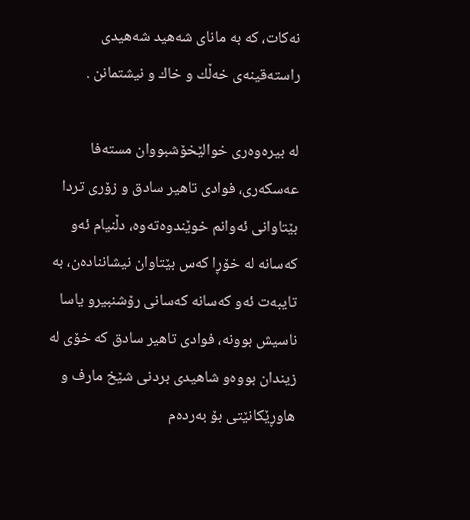نه‌كات، كه‌ به‌ مانای شه‌هید شه‌هیدی راسته‌قینه‌ی خه‌ڵك و خاك و نیشتمانن .

له‌ بیره‌وه‌ری خوالێخۆشبووان مسته‌فا عه‌سكه‌ری، فوادی تاهیر سادق و زۆری تردا بێتاوانی ئه‌وانم خوێندوه‌ته‌وه‌، دڵنیام ئه‌و كه‌سانه‌ له‌ خۆڕا كه‌س بێتاوان نیشانناده‌ن، به‌ تایبه‌ت ئه‌و كه‌سانه‌ كه‌سانی رۆشنبیرو یاسا ناسیش بوونه‌، فوادی تاهیر سادق كه‌ خۆی له‌ زیندان بووه‌و شاهیدی بردنی شێخ مارف و هاوڕێكانێتی بۆ به‌رده‌م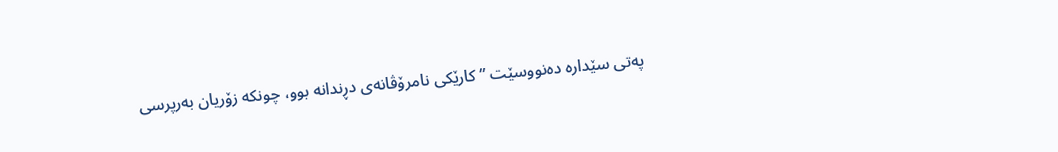په‌تی سێداره‌ ده‌نووسێت ” كارێكی نامرۆڤانه‌ی دڕندانه‌ بوو، چونكه‌ زۆریان به‌رپرسی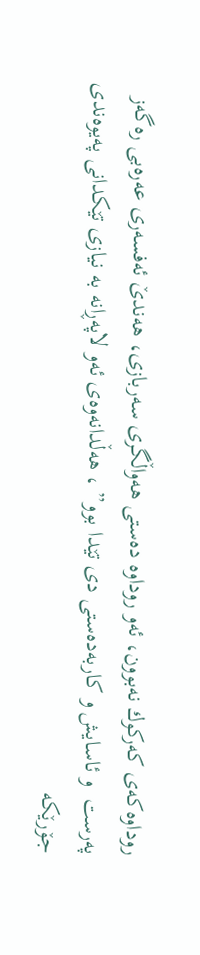روداوه‌كه‌ی كه‌ركوك نه‌بوون، ئه‌و روداوه‌ ده‌ستی هه‌واڵگری سه‌ربازی، هه‌ندێ‌ ئه‌فسه‌ری عه‌ره‌بی ره‌گه‌ز په‌رست  و ئاسایش و كاربه‌ده‌ستی دی تێدا بوو” ، هه‌ڵدانه‌وه‌ی ئه‌و لاپه‌ڕانه‌ به‌ نیازی تێكدانی په‌یوه‌ندی جۆرێكه‌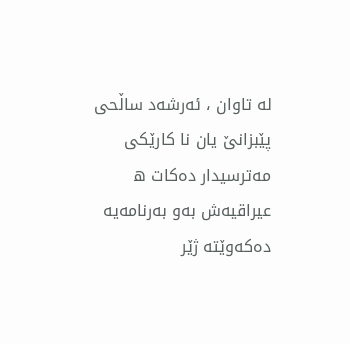له‌ تاوان ، ئه‌رشه‌د ساڵحی پێبزانێ‌ یان نا كارێكی مه‌ترسیدار ده‌كات ه‌ عیراقیه‌ش به‌و به‌رنامه‌یه‌ ده‌كه‌وێته‌ ژێر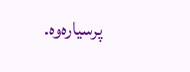پرسیاره‌وه‌.